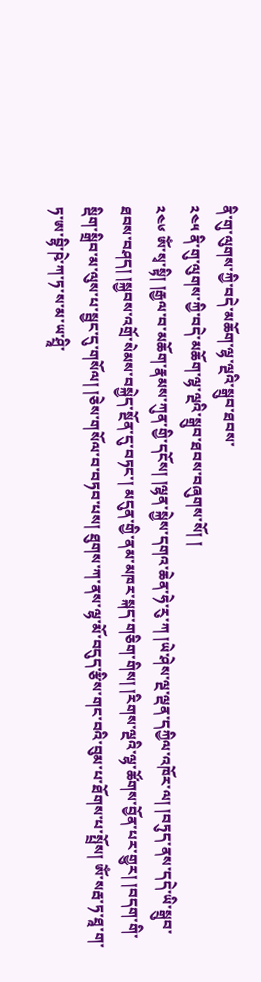ནི་གུ་ལུགས་ཀྱི་བདེ་མཆོག་ལྷ་ལྔའི་སྒྲུབ་ཐབས་
༢༤༥ ནི་གུ་ལུགས་ཀྱི་བདེ་མཆོག་ལྷ་ལྔའི་སྒྲུབ་ཐབས་བཞུགས་སོ། །
༢༤༦ ༀ་སྭ་སྟི། །རྒྱལ་བ་མཆོག་རྣམས་ཀུན་གྱི་དངོས། །ལྷན་སྐྱེས་དགའ་ཆེན་ཧེ་རུ་ཀ །ཡེ་ཤེས་ལྔ་ལྡན་དཀྱིལ་འཁོར་ལ། །བཏུད་ནས་དདེ་ཡི་སྒྲུབ་ཐབས་བཤད། །སྐྱབས་འགྲོ་སེམས་བསྐྱེད་སྔོན་དུ་བཏང་། མདུན་གྱི་ནམ་མཁར་སྐད་གཅིག་གིས། །རིགས་ལྔའི་ལྷ་ཚོགས་བྱོན་པར་གྱུར། །བདག་གི་སྡིག་སྒྲིབ་མ་ལུས་པ་སྦྱང་དུ་གསོལ། །ཅེས་གསོལ་བ་བཏབ་པས། ཐུགས་ཀ་ནས་ལྷ་མོ་བདུད་རྩིས་གང་བའི་བུམ་པ་ཐོགས་པ་སྤྲོས། ༀ་སརྦ་ཏ་ཐཱ་ག་ཏ་ཨ་བྷི་ཥེ་ཀ་ཏ་ས་མ་ཡ་ཤྲཱི་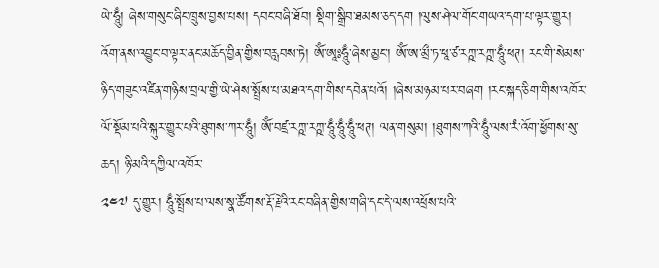ཡེ་ཧཱུྃ། ཞེས་གསུང་ཞིང་ཁྲུས་བྱས་པས། དབང་བཞི་ཐོབ། སྡིག་སྒྲིབ་ཐམས་ཅད་དག །ལུས་ཤེལ་གོང་གཡའ་དག་པ་ལྟར་གྱུར། འོག་ནས་འབྱུང་བ་ལྟར་ནང་མཆོད་བྱིན་གྱིས་བརླབས་ཏེ། ༀ་ཨཱཿཧཱུྃ་ཞེས་མྱང་། ༀ་ཨ་མྲྀ་ཏ་ཕཱ་ཙ་རཀྵ་རཀྵ་ཧཱུྃ་ཕཊ། རང་གི་སེམས་ཉིད་གཟུང་འཛིན་གཉིས་བྲལ་གྱི་ཡེ་ཤེས་སྤྲོས་པ་མཐའ་དག་གིས་དབེན་པའོ། །ཞེས་མཉམ་པར་བཞག །རང་སྐད་ཅིག་གིས་འཁོར་ལོ་སྡོམ་པའི་སྐུར་གྱུར་པའི་ཐུགས་ཀར་ཧཱུྃ། ༀ་བཛྲ་རཀྵ་རཀྵ་ཧཱུྃ་ཧཱུྃ་ཧཱུྃ་ཕཊ། ལན་གསུམ། །ཐུགས་ཀའི་ཧཱུྃ་ལས་རཾ་འོག་ཕྱོགས་སུ་ཆད། ཉི་མའི་དཀྱིལ་འཁོར་
༢༤༧ དུ་གྱུར། ཧཱུྃ་སྤྲོས་པ་ལས་སྣ་ཚོགས་རྡོ་རྗེའི་རང་བཞིན་གྱིས་གཞི་དང་དེ་ལས་འཕྲོས་པའི་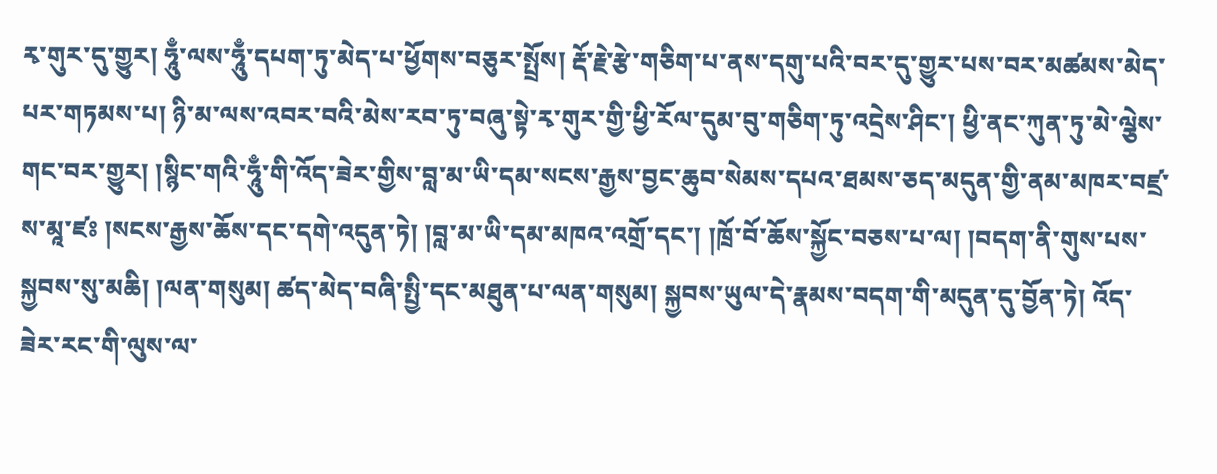རྭ་གུར་དུ་གྱུར། ཧཱུྃ་ལས་ཧཱུྃ་དཔག་ཏུ་མེད་པ་ཕྱོགས་བཅུར་སྤྲོས། རྡོ་རྗེ་རྩེ་གཅིག་པ་ནས་དགུ་པའི་བར་དུ་གྱུར་པས་བར་མཚམས་མེད་པར་གཏམས་པ། ཉི་མ་ལས་འབར་བའི་མེས་རབ་ཏུ་བཞུ་སྟེ་རྭ་གུར་གྱི་ཕྱི་རོལ་དུམ་བུ་གཅིག་ཏུ་འདྲེས་ཤིང་། ཕྱི་ནང་ཀུན་ཏུ་མེ་ལྕེས་གང་བར་གྱུར། །སྙིང་གའི་ཧཱུྃ་གི་འོད་ཟེར་གྱིས་བླ་མ་ཡི་དམ་སངས་རྒྱས་བྱང་ཆུབ་སེམས་དཔའ་ཐམས་ཅད་མདུན་གྱི་ནམ་མཁར་བཛྲ་ས་མཱ་ཛཿ །སངས་རྒྱས་ཆོས་དང་དགེ་འདུན་ཏེ། །བླ་མ་ཡི་དམ་མཁའ་འགྲོ་དང་། །ཁྲོ་བོ་ཆོས་སྐྱོང་བཅས་པ་ལ། །བདག་ནི་གུས་པས་སྐྱབས་སུ་མཆི། །ལན་གསུམ། ཚད་མེད་བཞི་སྤྱི་དང་མཐུན་པ་ལན་གསུམ། སྐྱབས་ཡུལ་དེ་རྣམས་བདག་གི་མདུན་དུ་བྱོན་ཏེ། འོད་ཟེར་རང་གི་ལུས་ལ་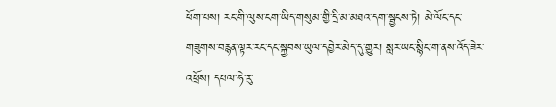ཕོག་པས། རང་གི་ལུས་ངག་ཡིད་གསུམ་གྱི་དྲི་མ་མཐའ་དག་སྦྱངས་ཏེ། མེ་ལོང་དང་གཟུགས་བརྙན་ལྟར་རང་དང་སྐྱབས་ཡུལ་དབྱེར་མེད་དུ་གྱུར། སླར་ཡང་སྙིང་ག་ནས་འོད་ཟེར་འཕྲོས། དཔལ་ཧེ་རུ་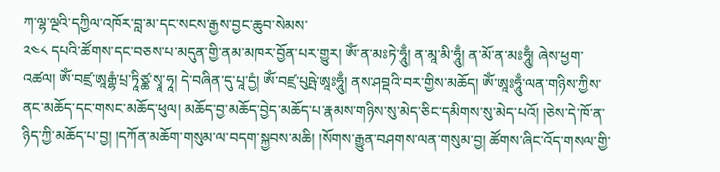ཀ་ལྷ་ལྔའི་དཀྱིལ་འཁོར་བླ་མ་དང་སངས་རྒྱས་བྱང་ཆུབ་སེམས་
༢༤༨ དཔའི་ཚོགས་དང་བཅས་པ་མདུན་གྱི་ནམ་མཁར་བྱོན་པར་གྱུར། ༀ་ན་མཿཏེ་ཧཱུྃ། ན་མཱ་མི་ཧཱུྃ། ན་མོ་ན་མཿཧཱུྃ། ཞེས་ཕྱག་འཚལ། ༀ་བཛྲ་ཨཱརྒྷཾ་པྲ་ཏཱིཙྪ་སྭཱ་ཧཱ། དེ་བཞིན་དུ་པཱ་དྱཾ། ༀ་བཛྲ་པུཥྤེ་ཨཱཿཧཱུྃ། ནས་ཤབྡའི་བར་གྱིས་མཆོད། ༀ་ཨཱཿཧཱུྃ་ལན་གཉིས་ཀྱིས་ནང་མཆོད་དང་གསང་མཆོད་ཕུལ། མཆོད་བྱ་མཆོད་བྱེད་མཆོད་པ་རྣམས་གཉིས་སུ་མེད་ཅིང་དམིགས་སུ་མེད་པའོ། །ཅེས་དེ་ཁོ་ན་ཉིད་ཀྱི་མཆོད་པ་བྱ། །དཀོན་མཆོག་གསུམ་ལ་བདག་སྐྱབས་མཆི། །སོགས་རྒྱུན་བཤགས་ལན་གསུམ་བྱ། ཚོགས་ཞིང་འོད་གསལ་གྱི་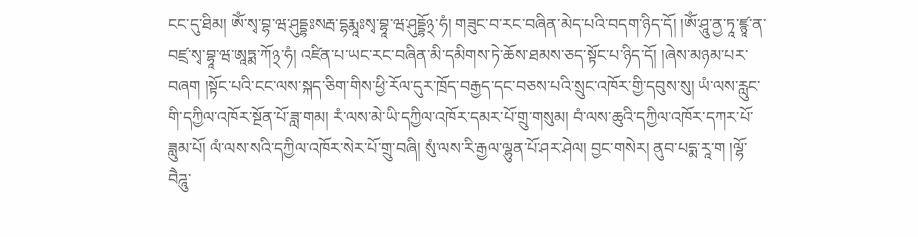ངང་དུ་ཐིམ། ༀ་སྭ་བྷ་ཝ་ཤུདྡྷཿསརྦ་དྷརྨཱཿསྭ་བྷཱ་ཝ་ཤུདྡྷོ྅་ཧཾ། གཟུང་བ་རང་བཞིན་མེད་པའི་བདག་ཉིད་དོ། །ༀ་ཤཱུ་ནྱ་ཏཱ་ཛྙཱ་ན་བཛྲ་སྭ་བྷཱ་ཝ་ཨཱཏྨ་ཀོ྅་ཧཾ། འཛིན་པ་ཡང་རང་བཞིན་མི་དམིགས་ཏེ་ཆོས་ཐམས་ཅད་སྟོང་པ་ཉིད་དོ། །ཞེས་མཉམ་པར་བཞག །སྟོང་པའི་ངང་ལས་སྐད་ཅིག་གིས་ཕྱི་རོལ་དུར་ཁྲོད་བརྒྱད་དང་བཅས་པའི་སྲུང་འཁོར་གྱི་དབུས་སུ། ཡཾ་ལས་རླུང་གི་དཀྱིལ་འཁོར་སྔོན་པོ་ཟླ་གམ། རཾ་ལས་མེ་ཡི་དཀྱིལ་འཁོར་དམར་པོ་གྲུ་གསུམ། བཾ་ལས་ཆུའི་དཀྱིལ་འཁོར་དཀར་པོ་ཟླུམ་པོ། ལཾ་ལས་སའི་དཀྱིལ་འཁོར་སེར་པོ་གྲུ་བཞི། སུཾ་ལས་རི་རྒྱལ་ལྷུན་པོ་ཤར་ཤེལ། བྱང་གསེར། ནུབ་པདྨ་རཱ་ག །ལྷོ་བཻཌཱུ་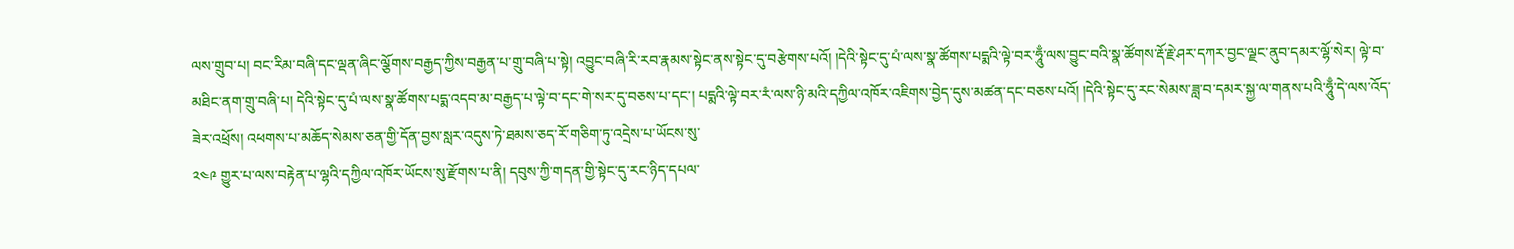ལས་གྲུབ་པ། བང་རིམ་བཞི་དང་ལྡན་ཞིང་ལྕོགས་བརྒྱད་ཀྱིས་བརྒྱན་པ་གྲུ་བཞི་པ་སྟེ། འབྱུང་བཞི་རི་རབ་རྣམས་སྟེང་ནས་སྟེང་དུ་བརྩེགས་པའོ། །དེའི་སྟེང་དུ་པཾ་ལས་སྣ་ཚོགས་པདྨའི་ལྟེ་བར་ཧཱུྃ་ལས་བྱུང་བའི་སྣ་ཚོགས་རྡོ་རྗེ་ཤར་དཀར་བྱང་ལྗང་ནུབ་དམར་ལྷོ་སེར། ལྟེ་བ་མཐིང་ནག་གྲུ་བཞི་པ། དེའི་སྟེང་དུ་པཾ་ལས་སྣ་ཚོགས་པདྨ་འདབ་མ་བརྒྱད་པ་ལྟེ་བ་དང་གེ་སར་དུ་བཅས་པ་དང་། པདྨའི་ལྟེ་བར་རཾ་ལས་ཉི་མའི་དཀྱིལ་འཁོར་འཇིགས་བྱེད་དུས་མཚན་དང་བཅས་པའོ། །དེའི་སྟེང་དུ་རང་སེམས་ཟླ་བ་དམར་སྐྱ་ལ་གནས་པའི་ཧཱུྃ་དེ་ལས་འོད་ཟེར་འཕྲོས། འཕགས་པ་མཆོད་སེམས་ཅན་གྱི་དོན་བྱས་སླར་འདུས་ཏེ་ཐམས་ཅད་རོ་གཅིག་ཏུ་འདྲེས་པ་ཡོངས་སུ་
༢༤༩ གྱུར་པ་ལས་བརྟེན་པ་ལྷའི་དཀྱིལ་འཁོར་ཡོངས་སུ་རྫོགས་པ་ནི། དབུས་ཀྱི་གདན་གྱི་སྟེང་དུ་རང་ཉིད་དཔལ་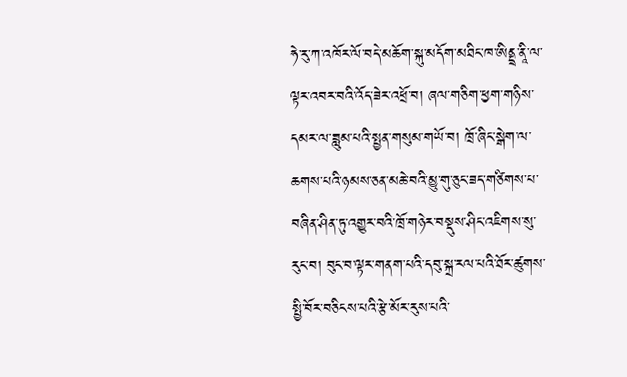ཧེ་རུ་ཀ་འཁོར་ལོ་བདེ་མཆོག་སྐུ་མདོག་མཐིང་ཁ་ཨིནྡྲ་ནཱི་ལ་ལྟར་འབར་བའི་འོད་ཟེར་འཕྲོ་བ། ཞལ་གཅིག་ཕྱག་གཉིས་དམར་ལ་ཟླུམ་པའི་སྤྱན་གསུམ་གཡོ་བ། ཁྲོ་ཞིང་སྒེག་ལ་ཆགས་པའི་ཉམས་ཅན་མཆེ་བའི་མྱུ་གུ་ཅུང་ཟད་གཙིགས་པ་བཞིན་ཤིན་ཏུ་འགྱུར་བའི་ཁྲོ་གཉེར་བསྡུས་ཤིང་འཇིགས་སུ་རུང་བ། བུང་བ་ལྟར་གནག་པའི་དབུ་སྐྲ་རལ་པའི་ཐོར་ཚུགས་སྤྱི་བོར་བཅིངས་པའི་རྩེ་མོར་རུས་པའི་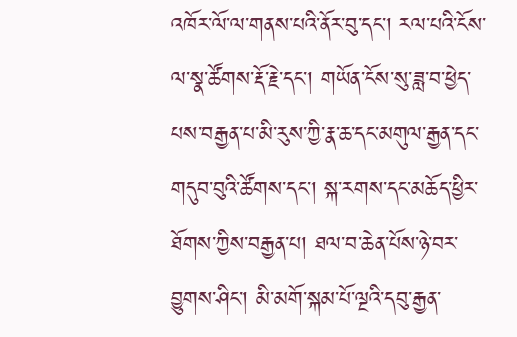འཁོར་ལོ་ལ་གནས་པའི་ནོར་བུ་དང་། རལ་པའི་ངོས་ལ་སྣ་ཚོགས་རྡོ་རྗེ་དང་། གཡོན་ངོས་སུ་ཟླ་བ་ཕྱེད་པས་བརྒྱན་པ་མི་རུས་ཀྱི་རྣ་ཆ་དང་མགུལ་རྒྱན་དང་གདུབ་བུའི་ཚོགས་དང་། སྐ་རགས་དང་མཆོད་ཕྱིར་ཐོགས་ཀྱིས་བརྒྱན་པ། ཐལ་བ་ཆེན་པོས་ཉེ་བར་བྱུགས་ཤིང་། མི་མགོ་སྐམ་པོ་ལྔའི་དབུ་རྒྱན་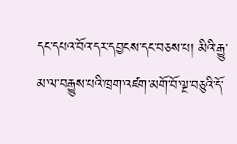དང་དཔའ་བོའ་དར་དབྱངས་དང་བཅས་པ། མིའི་རྒྱུ་མ་ལ་བརྒྱུས་པའི་ཁྲག་འཛག་མགོ་བོ་ལྔ་བཅུའི་དོ་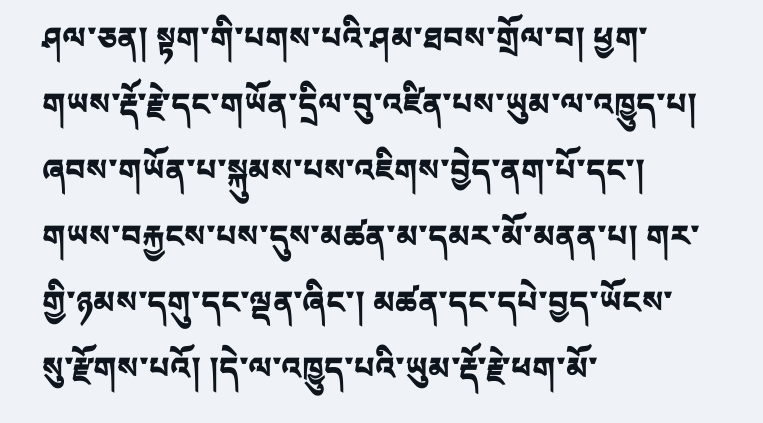ཤལ་ཅན། སྟག་གི་པགས་པའི་ཤམ་ཐབས་གྲོལ་བ། ཕྱག་གཡས་རྡོ་རྗེ་དང་གཡོན་དྲིལ་བུ་འཛིན་པས་ཡུམ་ལ་འཁྱུད་པ། ཞབས་གཡོན་པ་སྐུམས་པས་འཇིགས་བྱེད་ནག་པོ་དང་། གཡས་བརྐྱངས་པས་དུས་མཚན་མ་དམར་མོ་མནན་པ། གར་གྱི་ཉམས་དགུ་དང་ལྡན་ཞིང་། མཚན་དང་དཔེ་བྱད་ཡོངས་སུ་རྫོགས་པའོ། །དེ་ལ་འཁྱུད་པའི་ཡུམ་རྡོ་རྗེ་ཕག་མོ་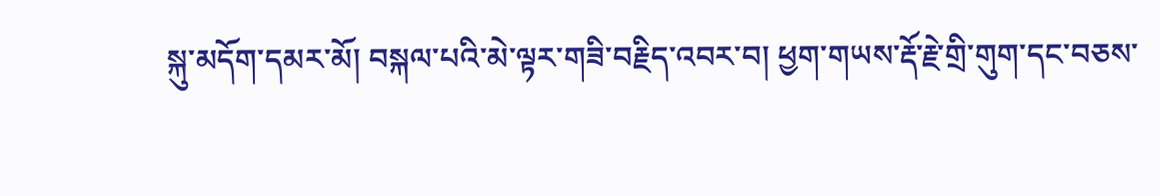སྐུ་མདོག་དམར་མོ། བསྐལ་པའི་མེ་ལྟར་གཟི་བརྗིད་འབར་བ། ཕྱག་གཡས་རྡོ་རྗེ་གྲི་གུག་དང་བཅས་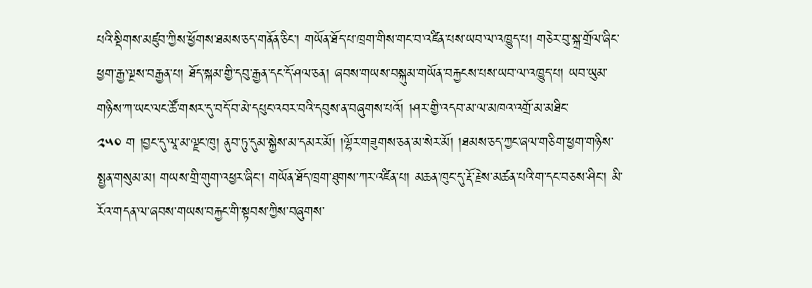པའི་སྡིགས་མཛུབ་ཀྱིས་ཕྱོགས་ཐམས་ཅད་གནོན་ཅིང་། གཡོན་ཐོད་པ་ཁྲག་གིས་གང་བ་འཛིན་པས་ཡབ་ལ་འཁྱུད་པ། གཅེར་བུ་སྐྲ་གྲོལ་ཞིང་ཕྱག་རྒྱ་ལྔས་བརྒྱན་པ། ཐོད་སྐམ་གྱི་དབུ་རྒྱན་དང་དོ་ཤལ་ཅན། ཞབས་གཡས་བསྐུམ་གཡོན་བརྐྱངས་པས་ཡབ་ལ་འཁྱུད་པ། ཡབ་ཡུམ་གཉིས་ཀ་ཡང་ལང་ཚོ་གསར་དུ་བདོ་བ་མེ་དཔུང་འབར་བའི་དབུས་ན་བཞུགས་པའོ། །ཤར་གྱི་འདབ་མ་ལ་མཁའ་འགྲོ་མ་མཐིང་
༢༥༠ ག །བྱང་དུ་ལཱ་མ་ལྗང་ཁུ། ནུབ་ཏུ་དུམ་སྐྱེས་མ་དམར་མོ། །ལྷོར་གཟུགས་ཅན་མ་སེར་མོ། །ཐམས་ཅད་ཀྱང་ཞལ་གཅིག་ཕྱག་གཉིས་སྤྱན་གསུམ་མ། གཡས་གྲི་གུག་འཕྱར་ཞིང་། གཡོན་ཐོད་ཁྲག་ཐུགས་ཀར་འཛིན་པ། མཆན་ཁུང་དུ་རྡོ་རྗེས་མཚན་པའི་ག་དང་བཅས་ཤིང་། མི་རོའ་གདན་ལ་ཞབས་གཡས་བརྐྱང་གི་སྟབས་ཀྱིས་བཞུགས་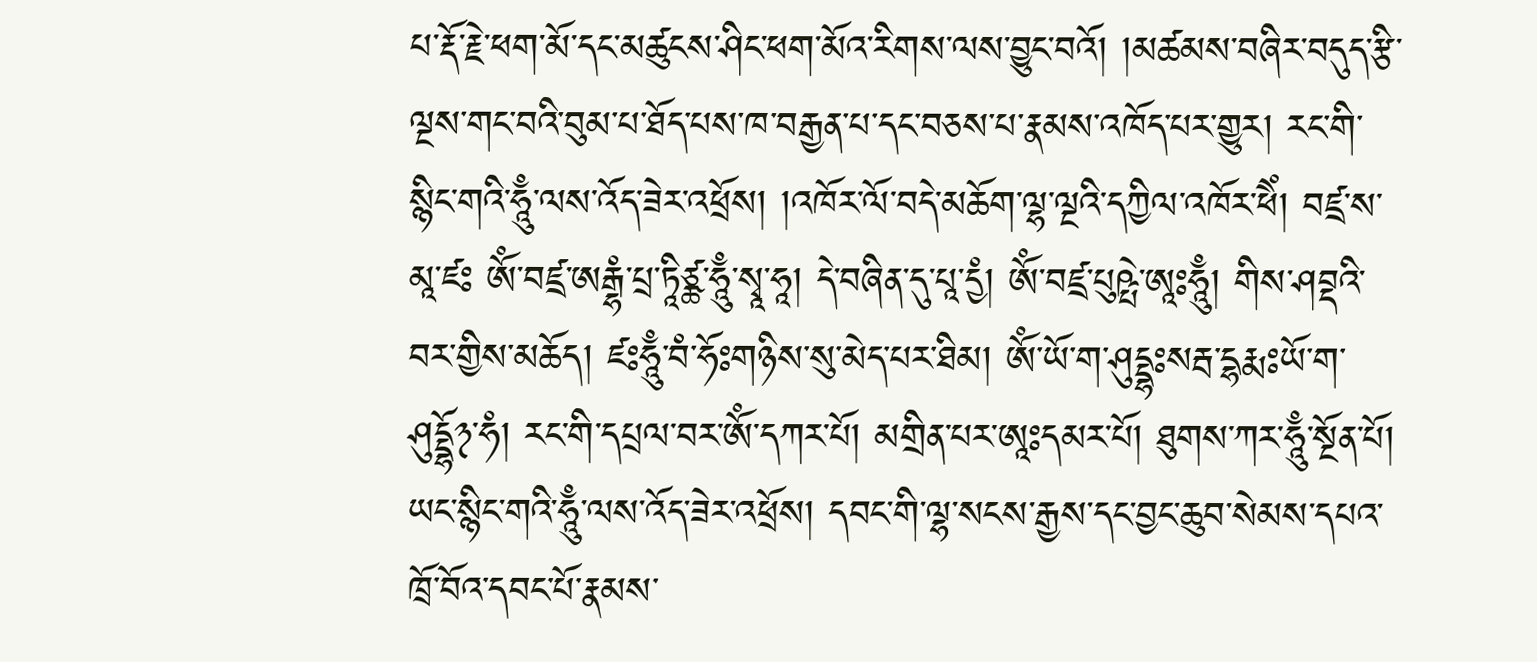པ་རྡོ་རྗེ་ཕག་མོ་དང་མཚུངས་ཤིང་ཕག་མོའ་རིགས་ལས་བྱུང་བའོ། །མཚམས་བཞིར་བདུད་རྩི་ལྔས་གང་བའི་བུམ་པ་ཐོད་པས་ཁ་བརྒྱན་པ་དང་བཅས་པ་རྣམས་འཁོད་པར་གྱུར། རང་གི་སྙིང་གའི་ཧཱུྃ་ལས་འོད་ཟེར་འཕྲོས། །འཁོར་ལོ་བདེ་མཆོག་ལྷ་ལྔའི་དཀྱིལ་འཁོར་ཕཻཾ། བཛྲ་ས་མཱ་ཛཿ ༀ་བཛྲ་ཨརྒྷཾ་པྲ་ཏཱིཙྪ་ཧཱུྃ་སྭཱ་ཧཱ། དེ་བཞིན་དུ་པཱ་དྱཾ། ༀ་བཛྲ་པུཥྤེ་ཨཱཿཧཱུྃ། གིས་ཤབྡའི་བར་གྱིས་མཆོད། ཛཿཧཱུྃ་བཾ་ཧོཿགཉིས་སུ་མེད་པར་ཐིམ། ༀ་ཡོ་ག་ཤུདྡྷཿསརྦ་དྷརྨཿཡོ་ག་ཤུདྡྷོ྅་ཧཾ། རང་གི་དཔྲལ་བར་ༀ་དཀར་པོ། མགྲིན་པར་ཨཱཿདམར་པོ། ཐུགས་ཀར་ཧཱུྃ་སྔོན་པོ། ཡང་སྙིང་གའི་ཧཱུྃ་ལས་འོད་ཟེར་འཕྲོས། དབང་གི་ལྷ་སངས་རྒྱས་དང་བྱང་ཆུབ་སེམས་དཔའ་ཁྲོ་བོའ་དབང་པོ་རྣམས་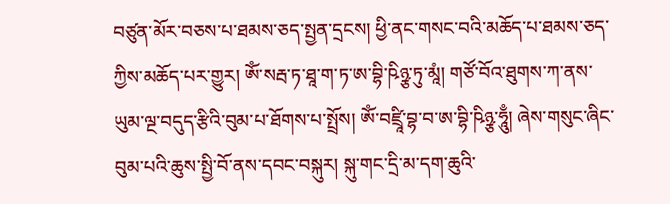བཙུན་མོར་བཅས་པ་ཐམས་ཅད་སྤྱན་དྲངས། ཕྱི་ནང་གསང་བའི་མཆོད་པ་ཐམས་ཅད་ཀྱིས་མཆོད་པར་གྱུར། ༀ་སརྦ་ཏ་ཐཱ་ག་ཏ་ཨ་བྷི་ཥིཉྩ་ཏུ་མཱཾ། གཙོ་བོའ་ཐུགས་ཀ་ནས་ཡུམ་ལྔ་བདུད་རྩིའི་བུམ་པ་ཐོགས་པ་སྤྲོས། ༀ་བཛྲཱི་བྷ་བ་ཨ་བྷི་ཥིཉྩ་ཧཱུྃ། ཞེས་གསུང་ཞིང་བུམ་པའི་ཆུས་སྤྱི་བོ་ནས་དབང་བསྐུར། སྐུ་གང་དྲི་མ་དག་ཆུའི་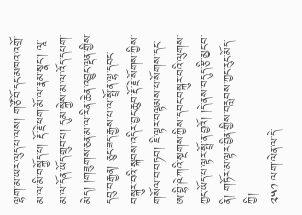ལྷག་མ་ཡར་ལུད་པ་ལས། གཙོ་བོ་དང་མཁའ་འགྲོ་མ་ལ་མི་བསྐྱོད་པ། རྡོ་རྗེ་ཕག་མོ་ལ་རྣམ་སྣང་། ལཱ་མ་ལ་དོན་ཡོད་གྲུབ་པ། དུམ་སྐྱེས་མ་ལ་འོད་དཔག་མེད། །གཟུགས་ཅན་མ་ལ་རིན་ཆེན་འབྱུང་ལྡན་གྱིས་དབུ་བརྒྱན། ཅུང་ཟད་རྒྱས་པ་ལ་སྤྲོ་ན་ལྷ་དབང་བསྐུར་བའི་སྐབས་འདིར་བྱང་ཆུབ་རྡོ་རྗེ་སོགས་ཀྱིས་གསོལ་བ་བཏབ། ཇི་ལྟར་བལྟམས་པ་སོགས་དང་ཨ་བྷི་ཥེ་ཀའི་སྔགས་ཀྱིས་དབང་བསྐུར་བའི་ལུགས་ཀྱང་ཡོད་པ་ལྟར་སྤྲོ་ན་བྱའོ། །དེ་ནས་བདུད་རྩི་མྱང་བ་ནི། གཏོར་མ་ལྟར་བྱིན་གྱིས་བརླབས་ཀྱང་རུང་མོད་ཀྱི།
༢༥༡ ལག་ལེན་ལ་དེ་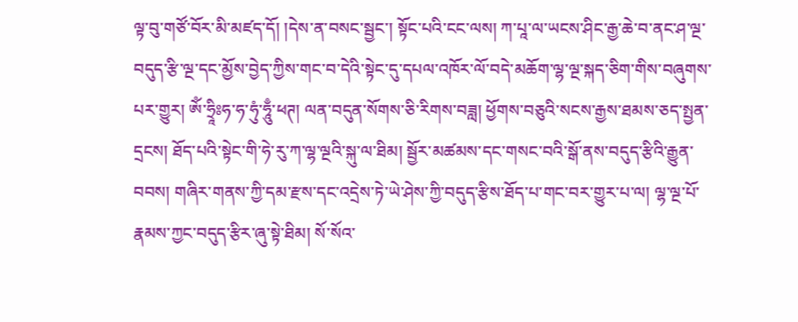ལྟ་བུ་གཙོ་བོར་མི་མཛད་དོ། །དེས་ན་བསང་སྦྱང་། སྟོང་པའི་ངང་ལས། ཀ་པཱ་ལ་ཡངས་ཤིང་རྒྱ་ཆེ་བ་ནང་ཤ་ལྔ་བདུད་རྩི་ལྔ་དང་མྱོས་བྱེད་ཀྱིས་གང་བ་དེའི་སྟེང་དུ་དཔལ་འཁོར་ལོ་བདེ་མཆོག་ལྷ་ལྔ་སྐད་ཅིག་གིས་བཞུགས་པར་གྱུར། ༀ་ཧྲཱིཿཧ་ཧ་ཧུཾ་ཧཱུྃ་ཕཊ། ལན་བདུན་སོགས་ཅི་རིགས་བཟླ། ཕྱོགས་བཅུའི་སངས་རྒྱས་ཐམས་ཅད་སྤྱན་དྲངས། ཐོད་པའི་སྟེང་གི་ཧེ་རུ་ཀ་ལྷ་ལྔའི་སྐུ་ལ་ཐིམ། སྦྱོར་མཚམས་དང་གསང་བའི་སྒོ་ནས་བདུད་རྩིའི་རྒྱུན་བབས། གཞིར་གནས་ཀྱི་དམ་རྫས་དང་འདྲེས་ཏེ་ཡེ་ཤེས་ཀྱི་བདུད་རྩིས་ཐོད་པ་གང་བར་གྱུར་པ་ལ། ལྷ་ལྔ་པོ་རྣམས་ཀྱང་བདུད་རྩིར་ཞུ་སྟེ་ཐིམ། སོ་སོའ་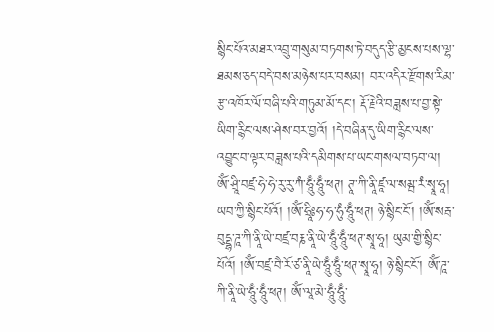སྙིང་པོའ་མཐར་འབྲུ་གསུམ་བཏགས་ཏེ་བདུད་རྩི་མྱངས་པས་ལྷ་ཐམས་ཅད་བདེ་བས་མཉེས་པར་བསམ། བར་འདིར་རྫོགས་རིམ་རྩ་འཁོར་ལོ་བཞི་པའི་གཏུམ་མོ་དང་། རྡོ་རྗེའི་བཟླས་པ་བྱ་སྟེ་ཡིག་རྙིང་ལས་ཤེས་བར་བྱའོ། །དེ་བཞིན་དུ་ཡིག་རྙིང་ལས་འབྱུང་བ་ལྟར་བཟླས་པའི་དམིགས་པ་ཡང་གསལ་བཏབ་ལ། ༀ་ཤྲཱི་བཛྲ་ཧེ་ཧེ་རུ་རུ་ཀཾ་ཧཱུྃ་ཧཱུྃ་ཕཊ། ཊཱ་ཀི་ནཱི་ཛཱ་ལ་སམྦ་རཾ་སྭཱ་ཧཱ། ཡབ་ཀྱི་སྙིང་པོའོ། །ༀ་ཧྲཱིཿཧ་ཧ་ཧུཾ་ཧཱུྃ་ཕཊ། ཉེ་སྙིང་ངོ་། །ༀ་སརྦ་བུདྡྷ་ཌཱ་ཀི་ནཱི་ཡེ་བཛྲ་བརྞ་ནཱི་ཡེ་ཧཱུྃ་ཧཱུྃ་ཕཊ་སྭཱ་ཧཱ། ཡུམ་གྱི་སྙིང་པོའོ། །ༀ་བཛྲ་བཻ་རོ་ཙ་ནཱི་ཡེ་ཧཱུྃ་ཧཱུྃ་ཕཊ་སྭཱ་ཧཱ། ཉེ་སྙིང་ངོ་། ༀ་ཌཱ་ཀི་ནཱི་ཡེ་ཧཱུྃ་ཧཱུྃ་ཕཊ། ༀ་ལཱ་མེ་ཧཱུྃ་ཧཱུྃ་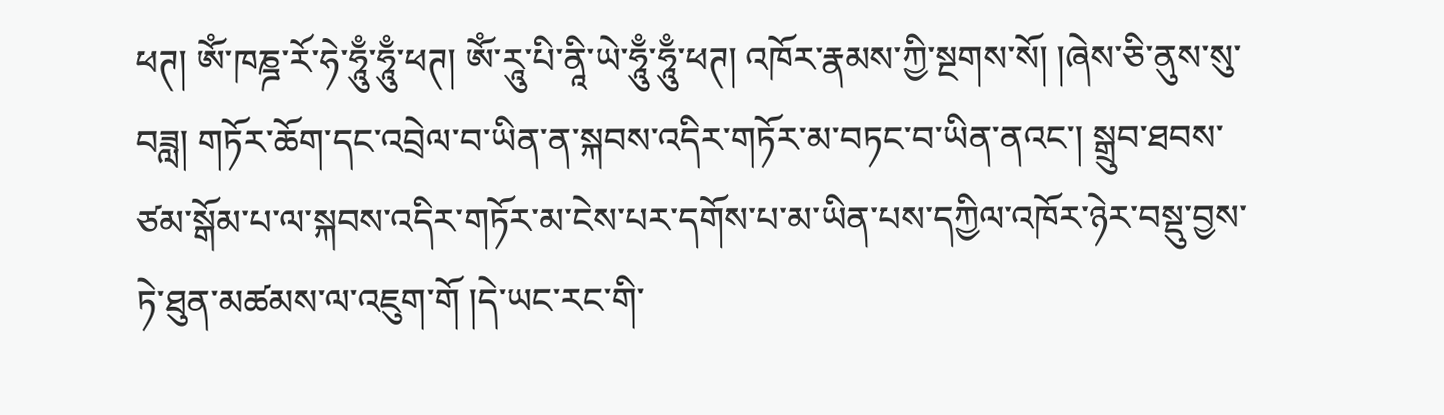ཕཊ། ༀ་ཁཎྜ་རོ་ཧེ་ཧཱུྃ་ཧཱུྃ་ཕཊ། ༀ་རཱུ་པི་ནཱི་ཡེ་ཧཱུྃ་ཧཱུྃ་ཕཊ། འཁོར་རྣམས་ཀྱི་སྔགས་སོ། །ཞེས་ཅི་ནུས་སུ་བཟླ། གཏོར་ཆོག་དང་འབྲེལ་བ་ཡིན་ན་སྐབས་འདིར་གཏོར་མ་བཏང་བ་ཡིན་ནའང་། སྒྲུབ་ཐབས་ཙམ་སྒོམ་པ་ལ་སྐབས་འདིར་གཏོར་མ་ངེས་པར་དགོས་པ་མ་ཡིན་པས་དཀྱིལ་འཁོར་ཉེར་བསྡུ་བྱས་ཏེ་ཐུན་མཚམས་ལ་འཇུག་གོ །དེ་ཡང་རང་གི་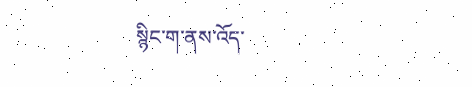སྙིང་ག་ནས་འོད་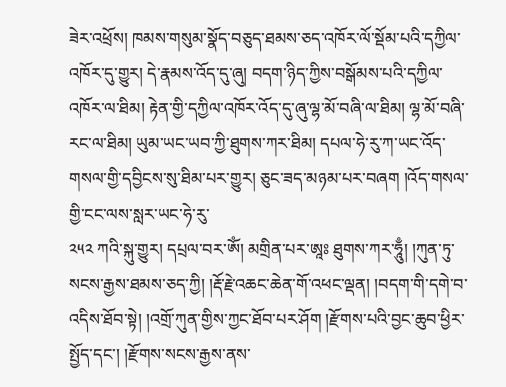ཟེར་འཕྲོས། ཁམས་གསུམ་སྣོད་བཅུད་ཐམས་ཅད་འཁོར་ལོ་སྡོམ་པའི་དཀྱིལ་འཁོར་དུ་གྱུར། དེ་རྣམས་འོད་དུ་ཞུ། བདག་ཉིད་ཀྱིས་བསྒོམས་པའི་དཀྱིལ་འཁོར་ལ་ཐིམ། རྟེན་གྱི་དཀྱིལ་འཁོར་འོད་དུ་ཞུ་ལྷ་མོ་བཞི་ལ་ཐིམ། ལྷ་མོ་བཞི་རང་ལ་ཐིམ། ཡུམ་ཡང་ཡབ་ཀྱི་ཐུགས་ཀར་ཐིམ། དཔལ་ཧེ་རུ་ཀ་ཡང་འོད་གསལ་གྱི་དབྱིངས་སུ་ཐིམ་པར་གྱུར། ཅུང་ཟད་མཉམ་པར་བཞག །འོད་གསལ་གྱི་ངང་ལས་སླར་ཡང་ཧེ་རུ་
༢༥༢ ཀའི་སྐུ་གྱུར། དཔྲལ་བར་ༀ། མགྲིན་པར་ཨཱཿ ཐུགས་ཀར་ཧཱུྃ། །ཀུན་ཏུ་སངས་རྒྱས་ཐམས་ཅད་ཀྱི། །རྡོ་རྗེ་འཆང་ཆེན་གོ་འཕང་ལྡན། །བདག་གི་དགེ་བ་འདིས་ཐོབ་སྟེ། །འགྲོ་ཀུན་གྱིས་ཀྱང་ཐོབ་པར་ཤོག །རྫོགས་པའི་བྱང་ཆུབ་ཕྱིར་སྤྱོད་དང་། །རྫོགས་སངས་རྒྱས་ནས་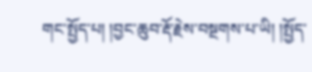གང་སྤྱོད་པ། །བྱང་ཆུབ་རྡོ་རྗེས་བསྔགས་པ་ཡི། །སྤྱོད་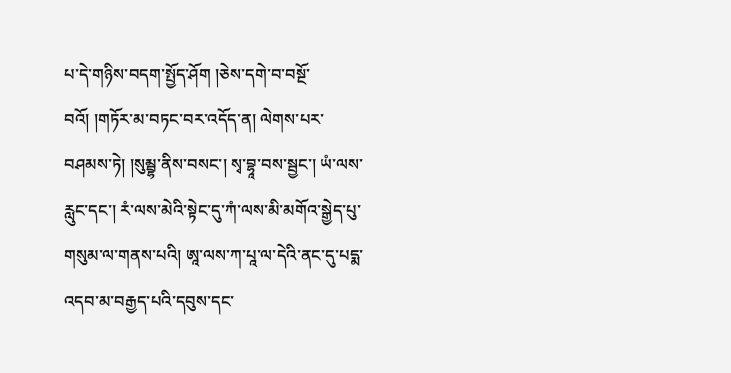པ་དེ་གཉིས་བདག་སྤྱོད་ཤོག །ཅེས་དགེ་བ་བསྔོ་བའོ། །གཏོར་མ་བཏང་བར་འདོད་ན། ལེགས་པར་བཤམས་ཏེ། །སུམྦྷ་ནིས་བསང་། སྭ་བྷཱ་བས་སྦྱང་། ཡཾ་ལས་རླུང་དང་། རཾ་ལས་མེའི་སྟེང་དུ་ཀཾ་ལས་མི་མགོའ་སྒྱེད་པུ་གསུམ་ལ་གནས་པའི། ཨཱ་ལས་ཀ་པཱ་ལ་དེའི་ནང་དུ་པདྨ་འདབ་མ་བརྒྱད་པའི་དབུས་དང་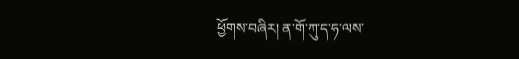ཕྱོགས་བཞིར། ན་གོ་ཀུ་ད་ཧ་ལས་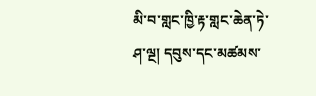མི་བ་གླང་ཁྱི་རྟ་གླང་ཆེན་ཏེ་ཤ་ལྔ། དབུས་དང་མཚམས་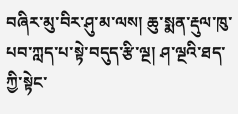བཞིར་མུ་བིར་ཤུ་མ་ལས། ཆུ་སྨན་རྡུལ་ཁུ་པབ་ཀླད་པ་སྟེ་བདུད་རྩི་ལྔ། ཤ་ལྔའི་ཐད་ཀྱི་སྟེང་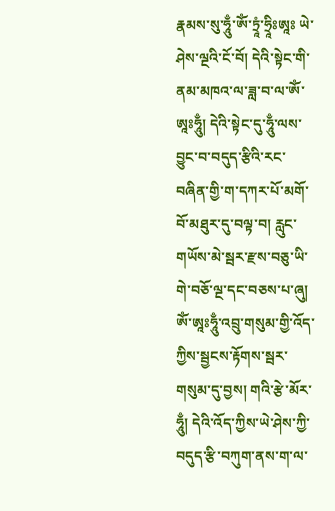རྣམས་སུ་ཧཱུྃ་ༀ་ཏྲཱཾ་ཧྲཱིཿཨཱཿ ཡེ་ཤེས་ལྔའི་ངོ་བོ། དེའི་སྟེང་གི་ནམ་མཁའ་ལ་ཟླ་བ་ལ་ༀ་ཨཱཿཧཱུྃ། དེའི་སྟེང་དུ་ཧཱུྃ་ལས་བྱུང་བ་བདུད་རྩིའི་རང་བཞིན་གྱི་ག་དཀར་པོ་མགོ་བོ་མཐུར་དུ་བལྟ་བ། རླུང་གཡོས་མེ་སྦར་རྫས་བཅུ་ཡི་གེ་བཅོ་ལྔ་དང་བཅས་པ་ཞུ། ༀ་ཨཱཿཧཱུྃ་འབྲུ་གསུམ་གྱི་འོད་ཀྱིས་སྦྱངས་རྟོགས་སྦར་གསུམ་དུ་བྱས། གའི་རྩེ་མོར་ཧཱུྃ། དེའི་འོད་ཀྱིས་ཡེ་ཤེས་ཀྱི་བདུད་རྩི་བཀུག་ནས་ག་ལ་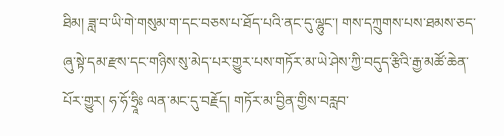ཐིམ། ཟླ་བ་ཡི་གེ་གསུམ་ག་དང་བཅས་པ་ཐོད་པའི་ནང་དུ་ལྷུང་། གས་དཀྲུགས་པས་ཐམས་ཅད་ཞུ་སྟེ་དམ་རྫས་དང་གཉིས་སུ་མེད་པར་གྱུར་པས་གཏོར་མ་ཡེ་ཤེས་ཀྱི་བདུད་རྩིའི་རྒྱ་མཚོ་ཆེན་པོར་གྱུར། ཧ་ཧོ་ཧྲཱིཿ ལན་མང་དུ་བརྗོད། གཏོར་མ་བྱིན་གྱིས་བརླབ་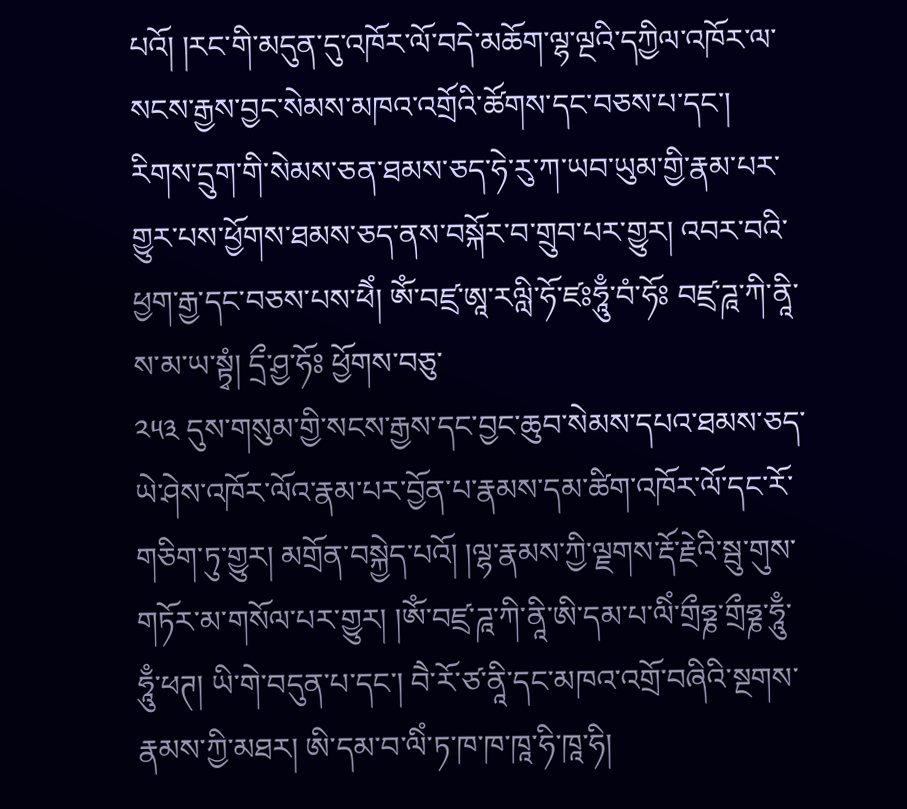པའོ། །རང་གི་མདུན་དུ་འཁོར་ལོ་བདེ་མཆོག་ལྷ་ལྔའི་དཀྱིལ་འཁོར་ལ་སངས་རྒྱས་བྱང་སེམས་མཁའ་འགྲོའི་ཚོགས་དང་བཅས་པ་དང་། རིགས་དྲུག་གི་སེམས་ཅན་ཐམས་ཅད་ཧེ་རུ་ཀ་ཡབ་ཡུམ་གྱི་རྣམ་པར་གྱུར་པས་ཕྱོགས་ཐམས་ཅད་ནས་བསྐོར་བ་གྲུབ་པར་གྱུར། འབར་བའི་ཕྱག་རྒྱ་དང་བཅས་པས་ཕཻཾ། ༀ་བཛྲ་ཨཱ་རལླི་ཧོ་ཛཿཧཱུྃ་བཾ་ཧོཿ བཛྲ་ཌཱ་ཀི་ནཱི་ས་མ་ཡ་སྟྭཾ། དྲྀ་ཤྱ་ཧོཿ ཕྱོགས་བཅུ་
༢༥༣ དུས་གསུམ་གྱི་སངས་རྒྱས་དང་བྱང་ཆུབ་སེམས་དཔའ་ཐམས་ཅད་ཡེ་ཤེས་འཁོར་ལོའ་རྣམ་པར་བྱོན་པ་རྣམས་དམ་ཚིག་འཁོར་ལོ་དང་རོ་གཅིག་ཏུ་གྱུར། མགྲོན་བསྐྱེད་པའོ། །ལྷ་རྣམས་ཀྱི་ལྗགས་རྡོ་རྗེའི་སྦུ་གུས་གཏོར་མ་གསོལ་པར་གྱུར། །ༀ་བཛྲ་ཌཱ་ཀི་ནཱི་ཨི་དམ་པ་ལིཾ་གྲྀཧྞ་གྲྀཧྞ་ཧཱུྃ་ཧཱུྃ་ཕཊ། ཡི་གེ་བདུན་པ་དང་། བཻ་རོ་ཙ་ནཱི་དང་མཁའ་འགྲོ་བཞིའི་སྔགས་རྣམས་ཀྱི་མཐར། ཨི་དམ་བ་ལིཾ་ཏ་ཁ་ཁ་ཁཱ་ཧི་ཁཱ་ཧི།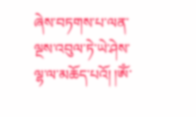ཞེས་བཏགས་པ་ལན་ལྔས་འབུལ་ཏེ་ཡེ་ཤེས་ལྷ་ལ་མཆོད་པའོ། །ༀ་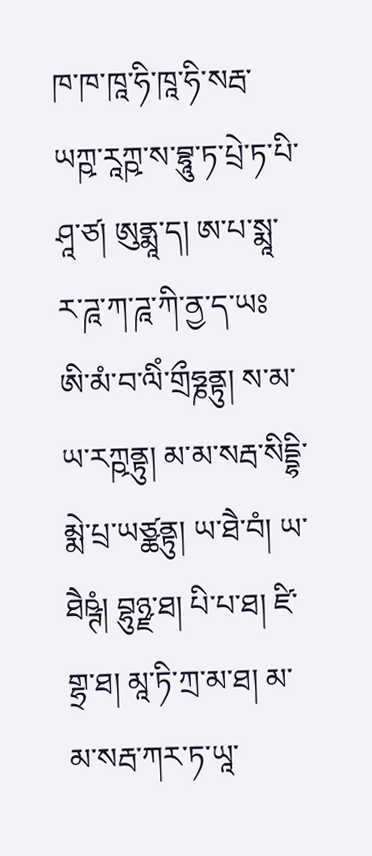ཁ་ཁ་ཁཱ་ཧི་ཁཱ་ཧི་སརྦ་ཡཀྵ་རཱཀྵ་ས་བྷཱུ་ཏ་པྲེ་ཏ་པི་ཤཱ་ཙ། ཨུནྨཱ་ད། ཨ་པ་སྨཱ་ར་ཌཱ་ཀ་ཌཱ་ཀི་ནྱ་ད་ཡཿ ཨི་མཾ་བ་ལིཾ་གྲྀཧྞནྟུ། ས་མ་ཡ་རཀྵནྟུ། མ་མ་སརྦ་སིདྡྷི་མྨེ་པྲ་ཡཙྪནྟུ། ཡ་ཐཻ་བཾ། ཡ་ཐཻཥྚཾ། བྷུཉྫ་ཐ། པི་པ་ཐ། ཛི་གྷྲ་ཐ། མཱ་ཏི་ཀྲ་མ་ཐ། མ་མ་སརྦ་ཀར་ཏ་ཡཱ་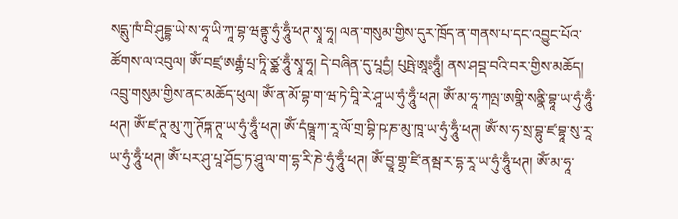སདྶུ་ཁཾ་བི་ཤུདྡྷ་ཡེ་ས་ཧཱ་ཡི་ཀཱ་བྷ་ཝནྟུ་ཧུཾ་ཧཱུྃ་ཕཊ་སྭཱ་ཧཱ། ལན་གསུམ་གྱིས་དུར་ཁྲོད་ན་གནས་པ་དང་འབྱུང་པོའ་ཚོགས་ལ་འབུལ། ༀ་བཛྲ་ཨརྒྷཾ་པྲ་ཏཱི་ཙྪ་ཧཱུྃ་སྭཱ་ཧཱ། དེ་བཞིན་དུ་པཱདྱཾ། པུཥྤེ་ཨཱཿཧཱུྃ། ནས་ཤབྡ་བའི་བར་གྱིས་མཆོད། འབྲུ་གསུམ་གྱིས་ནང་མཆོད་ཕུལ། ༀ་ན་མོ་བྷ་ག་ཝ་ཏེ་བཱི་རེ་ཤཱ་ཡ་ཧུཾ་ཧཱུྃ་ཕཊ། ༀ་མ་ཧཱ་ཀལྤ་ཨགྣི་སནྣི་བྷཱ་ཡ་ཧུཾ་ཧཱུྃ་ཕཊ། ༀ་ཛ་ཊཱ་མུ་ཀུ་ཊོཏྐ་ཊཱ་ཡ་ཧུཾ་ཧཱུྃ་ཕཊ། ༀ་དཾཥྚཱ་ཀ་རཱ་ལོ་གྲ་བྷི་ཥ་ཎ་མུ་ཁཱ་ཡ་ཧུཾ་ཧཱུྃ་ཕཊ། ༀ་ས་ཧ་སྲ་བྷུ་ཛ་བྷཱ་སུ་རཱ་ཡ་ཧུཾ་ཧཱུྃ་ཕཊ། ༀ་པར་ཤུ་པཱ་ཤོདྱ་ཏ་ཤཱུ་ལ་ག་དྷ་རི་ཎེ་ཧུཾ་ཧཱུྃ་ཕཊ། ༀ་བྱཱ་གྷྲ་ཛི་ནམྦ་ར་དྷ་རཱ་ཡ་ཧུཾ་ཧཱུྃ་ཕཊ། ༀ་མ་ཧཱ་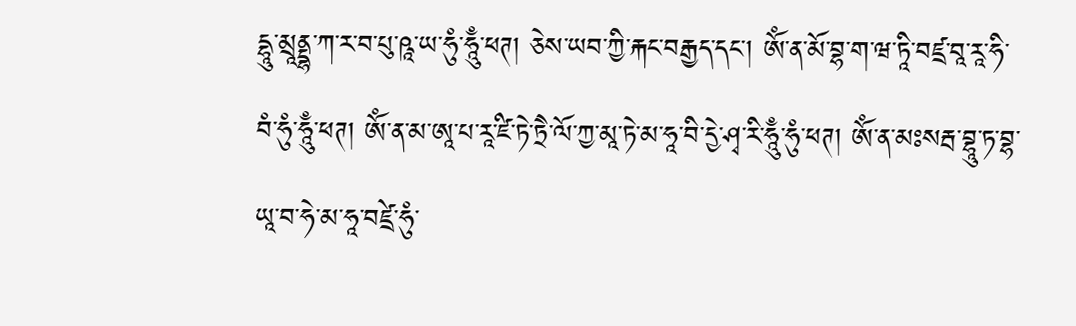དྷཱུ་མྲཱནྡྷ་ཀ་ར་བ་པུ་ཥཱ་ཡ་ཧུཾ་ཧཱུྃ་ཕཊ། ཅེས་ཡབ་ཀྱི་རྐང་བརྒྱད་དང་། ༀ་ན་མོ་བྷ་ག་ཝ་ཏཱི་བཛྲ་བཱ་རཱ་ཧི་བཾ་ཧུཾ་ཧཱུྃ་ཕཊ། ༀ་ན་མ་ཨཱ་པ་རཱ་ཛི་ཏེ་ཏྲཻ་ལོ་ཀྱ་མཱ་ཏེ་མ་ཧཱ་བི་དྱེ་ཤྭ་རི་ཧཱུྃ་ཧུཾ་ཕཊ། ༀ་ན་མཿསརྦ་བྷཱུ་ཏ་བྷ་ཡཱ་བ་ཧེ་མ་ཧཱ་བཛྲེ་ཧུཾ་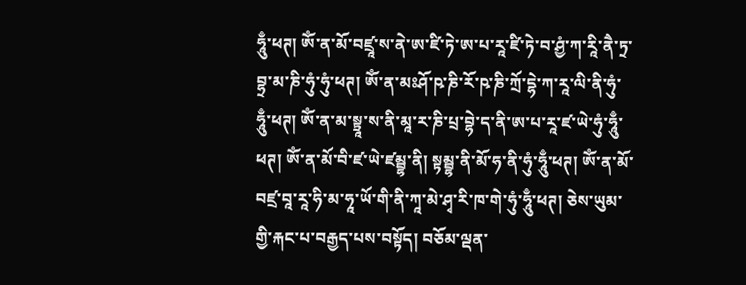ཧཱུྃ་ཕཊ། ༀ་ན་མོ་བཛྲཱ་ས་ནེ་ཨ་ཛི་ཏེ་ཨ་པ་རཱ་ཛི་ཏེ་བ་ཤྱཾ་ཀ་རཱི་ནཻ་ཏྲ་བྷྲ་མ་ཎི་ཧུཾ་ཧུཾ་ཕཊ། ༀ་ན་མཿཤོ་ཥ་ཎི་རོ་ཥ་ཎི་ཀྲོ་དྷེ་ཀ་རཱ་ལི་ནི་ཧུཾ་ཧཱུྃ་ཕཊ། ༀ་ན་མ་སྟྲཱ་ས་ནི་མཱ་ར་ཎི་པྲ་བྷེ་ད་ནི་ཨ་པ་རཱ་ཛ་ཡེ་ཧུཾ་ཧཱུྃ་ཕཊ། ༀ་ན་མོ་བི་ཛ་ཡེ་ཛམྦྷ་ནི། སྟམྦྷ་ནི་མོ་ཧ་ནི་ཧུཾ་ཧཱུྃ་ཕཊ། ༀ་ན་མོ་བཛྲ་བཱ་རཱ་ཧི་མ་ཧཱ་ཡོ་གི་ནི་ཀཱ་མེ་ཤྭ་རི་ཁ་གེ་ཧུཾ་ཧཱུྃ་ཕཊ། ཅེས་ཡུམ་གྱི་རྐང་པ་བརྒྱད་པས་བསྟོད། བཅོམ་ལྡན་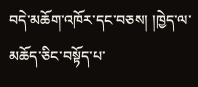བདེ་མཆོག་འཁོར་དང་བཅས། །ཁྱེད་ལ་མཆོད་ཅིང་བསྟོད་པ་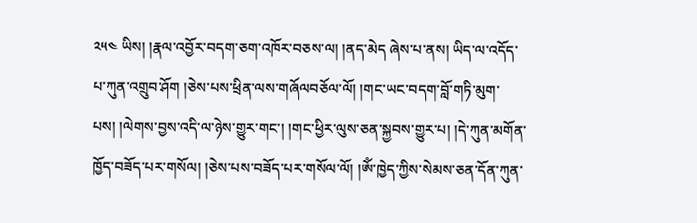༢༥༤ ཡིས། །རྣལ་འབྱོར་བདག་ཅག་འཁོར་བཅས་ལ། །ནད་མེད ཞེས་པ་ནས། ཡིད་ལ་འདོད་པ་ཀུན་འགྲུབ་ཤོག །ཅེས་པས་ཕྲིན་ལས་གཞོལབཅོལ་ལོ། །གང་ཡང་བདག་བློ་གཏི་མུག་པས། །ལེགས་བྱས་འདི་ལ་ཉེས་གྱུར་གང་། །གང་ཕྱིར་ལུས་ཅན་སྐྱབས་གྱུར་པ། །དེ་ཀུན་མགོན་ཁྱོད་བཟོད་པར་གསོལ། །ཅེས་པས་བཟོད་པར་གསོལ་ལོ། །ༀ་ཁྱེད་ཀྱིས་སེམས་ཅན་དོན་ཀུན་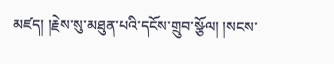མཛད། །རྗེས་སུ་མཐུན་པའི་དངོས་གྲུབ་སྩོལ། །སངས་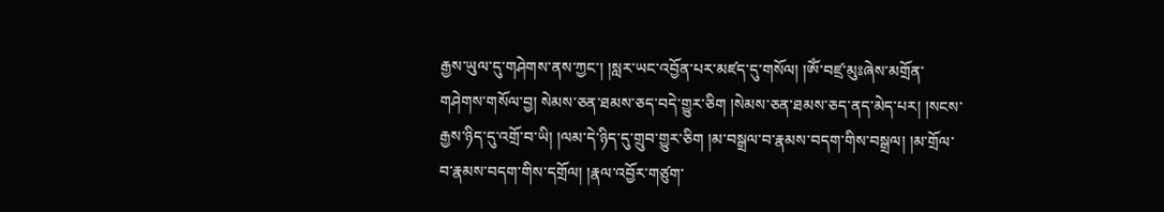རྒྱས་ཡུལ་དུ་གཤེགས་ནས་ཀྱང་། །སླར་ཡང་འབྱོན་པར་མཛད་དུ་གསོལ། །ༀ་བཛྲ་མུཿཞེས་མགྲོན་གཤེགས་གསོལ་བྱ། སེམས་ཅན་ཐམས་ཅད་བདེ་གྱུར་ཅིག །སེམས་ཅན་ཐམས་ཅད་ནད་མེད་པར། །སངས་རྒྱས་ཉིད་དུ་འགྲོ་བ་ཡི། །ལམ་དེ་ཉིད་དུ་གྲུབ་གྱུར་ཅིག །མ་བསྒྲལ་བ་རྣམས་བདག་གིས་བསྒྲལ། །མ་གྲོལ་བ་རྣམས་བདག་གིས་དགྲོལ། །རྣལ་འབྱོར་གཙུག་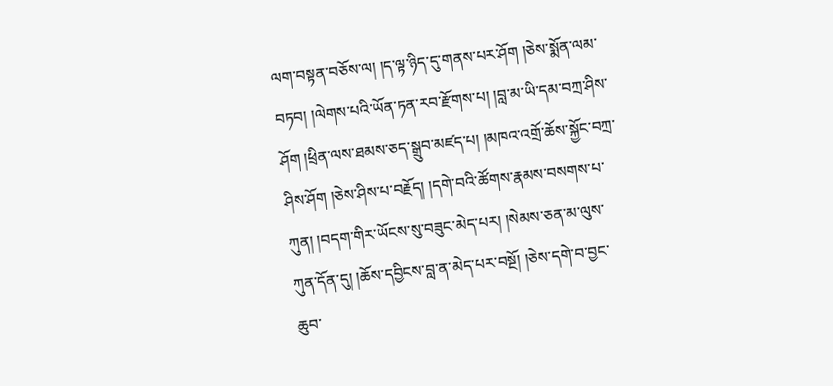ལག་བསྟན་བཅོས་ལ། །ད་ལྟ་ཉིད་དུ་གནས་པར་ཤོག །ཅེས་སྨོན་ལམ་བཏབ། །ལེགས་པའི་ཡོན་ཏན་རབ་རྫོགས་པ། །བླ་མ་ཡི་དམ་བཀྲ་ཤིས་ཤོག །ཕྲིན་ལས་ཐམས་ཅད་སྒྲུབ་མཛད་པ། །མཁའ་འགྲོ་ཆོས་སྐྱོང་བཀྲ་ཤིས་ཤོག །ཅེས་ཤིས་པ་བརྗོད། །དགེ་བའི་ཚོགས་རྣམས་བསགས་པ་ཀུན། །བདག་གིར་ཡོངས་སུ་བཟུང་མེད་པར། །སེམས་ཅན་མ་ལུས་ཀུན་དོན་དུ། །ཆོས་དབྱིངས་བླ་ན་མེད་པར་བསྔོ། །ཅེས་དགེ་བ་བྱང་ཆུབ་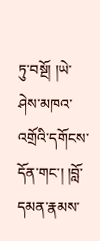ཏུ་བསྔོ། །ཡེ་ཤེས་མཁའ་འགྲོའི་དགོངས་དོན་གང་། །བློ་དམན་རྣམས་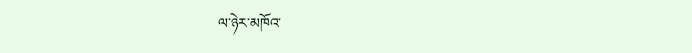ལ་ཉེར་མཁོའ་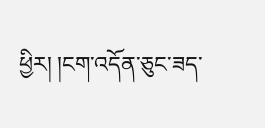ཕྱིར། །ངག་འདོན་ཅུང་ཟད་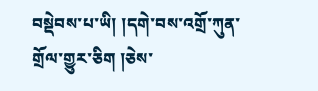བསྡེབས་པ་ཡི། །དགེ་བས་འགྲོ་ཀུན་གྲོལ་གྱུར་ཅིག །ཅེས་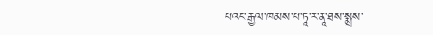པའང་རྒྱལ་ཁམས་པ་ཏཱ་ར་ནཱ་ཐས་སྨྲས་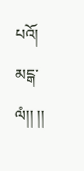པའོ། མངྒ་ལཾ།། །།